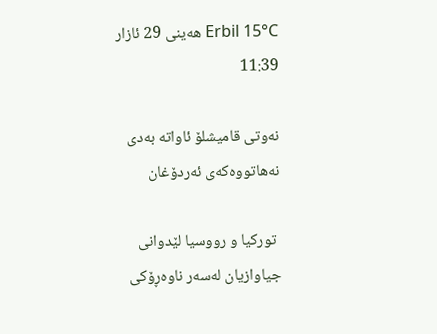Erbil 15°C ھەینی 29 ئازار 11:39

نه‌وتی قامیشلۆ ئاواته‌ به‌دی نه‌هاتووه‌که‌ی ئه‌ردۆغان

 توركیا و رووسیا لێدوانی جیاوازیان له‌سه‌ر ناوه‌ڕۆكی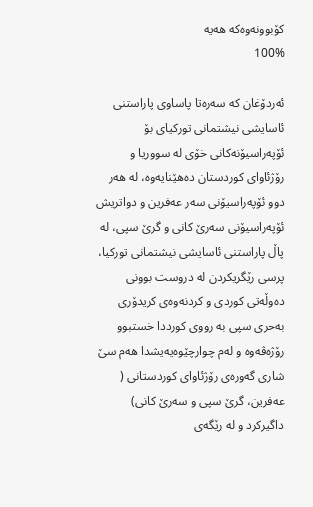كۆبوونه‌وه‌كه‌ هه‌یه‌
100%

ئه‌ردۆغان كه‌ سه‌ره‌تا پاساوی پاراستنی ئاسایشی نیشتمانی توركیای بۆ ئۆپه‌راسیۆنه‌كانی خۆی له‌ سووریا و رۆژئاوای كوردستان ده‌هێنایه‌وه‌، له‌ هه‌ر دوو ئۆپه‌راسیۆنی سه‌ر عه‌فرین و دواتریش ئۆپه‌راسیۆنی سه‌رێ كانی و گرێ سپی، له‌ پاڵ پاراستنی ئاسایشی نیشتمانی توركیا، پرسی رێگریكردن له‌ دروست بوونی ده‌وڵه‌تی كوردی و كردنه‌وه‌ی كریدۆری به‌حری سپی به‌ رووی كورددا خستبوو رۆژه‌ڤه‌وه‌ و له‌م چوارچێوه‌یه‌یشدا هه‌م سێ شاری گه‌وره‌ی رۆژئاوای كوردستانی ( عه‌فرین، گرێ سپی و سه‌رێ كانی) داگیركرد و له‌ رێگه‌ی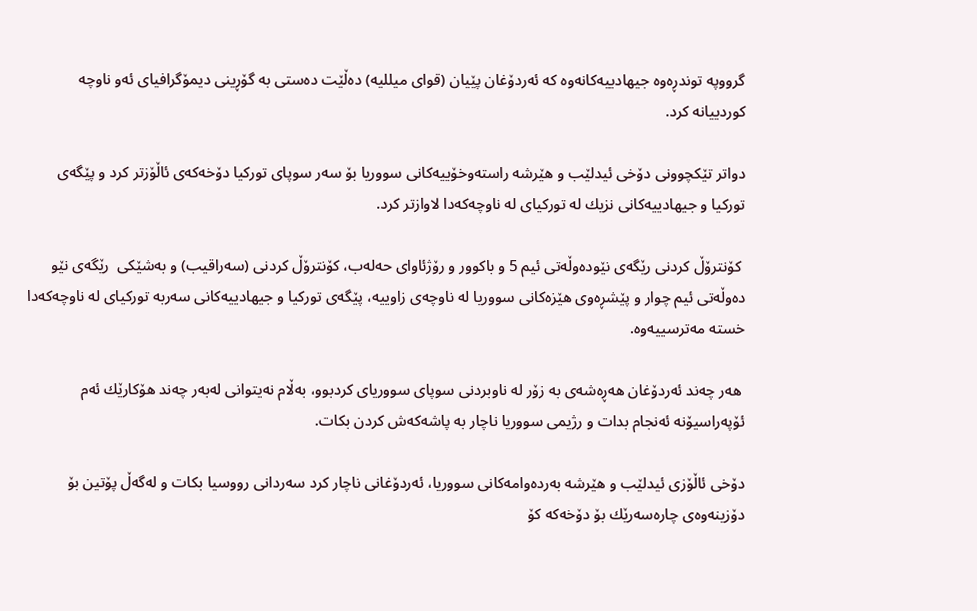گرووپه‌ توندڕه‌وه‌ جیهادییه‌كانه‌وه‌ كه‌ ئه‌ردۆغان پێیان (قوای میللیه‌) ده‌ڵێت ده‌ستی به‌ گۆڕینی دیمۆگرافیای ئه‌و ناوچه‌ كوردییانه‌ كرد.

دواتر تێكچوونی دۆخی ئیدلێب و هێرشه‌ راسته‌وخۆییه‌كانی سووریا بۆ سه‌ر سوپای توركیا دۆخه‌كه‌ی ئاڵۆزتر كرد و پێگه‌ی توركیا و جیهادییه‌كانی نزیك له‌ توركیای له‌ ناوچه‌كه‌دا لاوازتر كرد.

 كۆنترۆڵ كردنی رێگه‌ی نێوده‌وڵه‌تی ئیم 5 و باكوور و رۆژئاوای حه‌له‌ب، كۆنترۆڵ كردنی (سه‌راقیب) و به‌شێكی  رێگه‌ی نێو ده‌وڵه‌تی ئیم چوار و پێشڕه‌وی هێزه‌كانی سووریا له‌ ناوچه‌ی زاوییه‌، پێگه‌ی توركیا و جیهادییه‌كانی سه‌ربه‌ توركیای له‌ ناوچه‌كه‌دا خسته‌ مه‌ترسییه‌وه‌.

 هه‌ر چه‌ند ئه‌ردۆغان هه‌ڕه‌شه‌ی به‌ زۆر له‌ ناوبردنی سوپای سووریای كردبوو، به‌ڵام نه‌یتوانی له‌به‌ر چه‌ند هۆكارێك ئه‌م ئۆپه‌راسیۆنه‌ ئه‌نجام بدات و رژیمی سووریا ناچار به‌ پاشه‌كه‌ش كردن بكات.

دۆخی ئاڵۆزی ئیدلێب و هێرشه‌ به‌رده‌وامه‌كانی سووریا، ئه‌ردۆغانی ناچار كرد سه‌ردانی رووسیا بكات و له‌گه‌ڵ پۆتین بۆ دۆزینه‌وه‌ی چاره‌سه‌رێك بۆ دۆخه‌كه‌ كۆ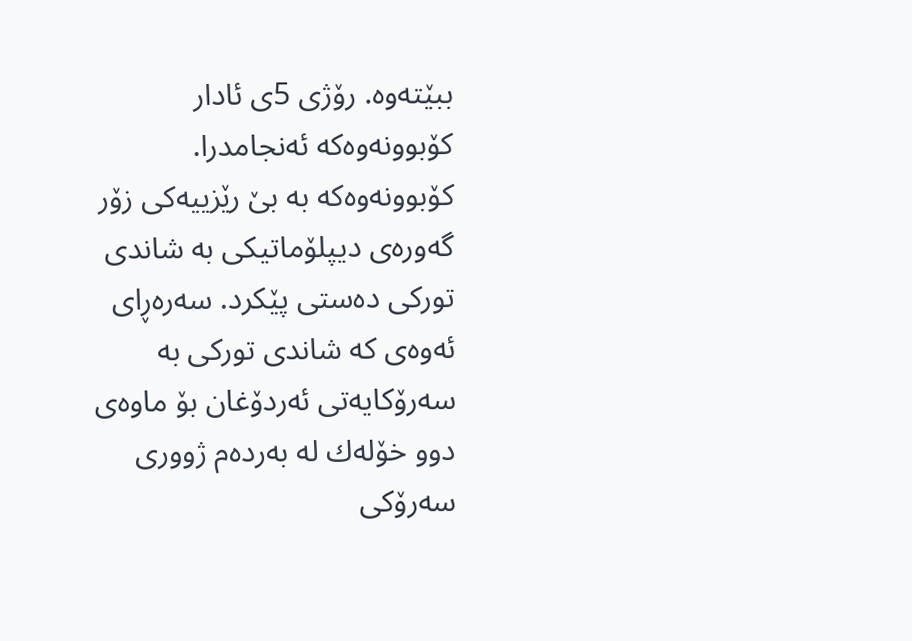ببێته‌وه‌. رۆژی 5ی ئادار كۆبوونه‌وه‌كه‌ ئه‌نجامدرا. كۆبوونه‌وه‌كه‌ به‌ بێ رێزییه‌كی زۆر گه‌وره‌ی دیپلۆماتیكی به‌ شاندی توركی ده‌ستی پێكرد. سه‌ره‌ڕای ئه‌وه‌ی كه‌ شاندی توركی به‌ سه‌رۆكایه‌تی ئه‌ردۆغان بۆ ماوه‌ی دوو خۆله‌ك له‌ به‌رده‌م ژووری سه‌رۆكی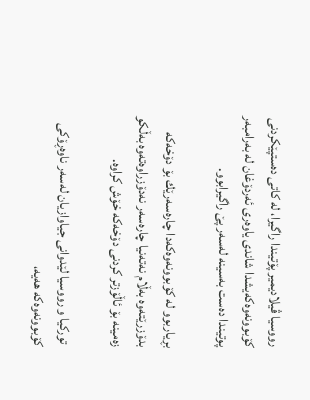رووسیا ڤیلادیمیر پۆتیندا راگیرا، له‌ كاتی ده‌ستپێكردنی كۆبوونه‌وه‌كه‌یشدا شاندی یاوه‌ری ئه‌ردۆغان له‌ به‌رامبه‌ر پوتیندا ده‌ست به‌سینه‌ له‌سه‌ر پێ راگیرابوو.

بڕیاربوو له‌ كۆبوونه‌وه‌كه‌دا چاره‌سه‌رێك بۆ دۆخه‌كه‌ بدۆزرێته‌وه‌ به‌ڵام نه‌ته‌نیا چاره‌سه‌ر نه‌دۆزراوه‌ته‌وه‌ به‌ڵكو زه‌مینه‌ بۆ ئاڵۆزتر كردنی دۆخه‌كه‌ خۆش كراوه‌.

 توركیا و رووسیا لێدوانی جیاوازیان له‌سه‌ر ناوه‌ڕۆكی كۆبوونه‌وه‌كه‌ هه‌یه‌،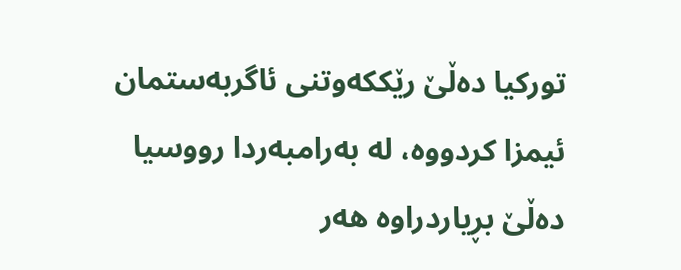توركیا ده‌ڵێ رێككه‌وتنی ئاگربه‌ستمان ئیمزا كردووه‌، له‌ به‌رامبه‌ردا رووسیا ده‌ڵێ بڕیاردراوه‌ هه‌ر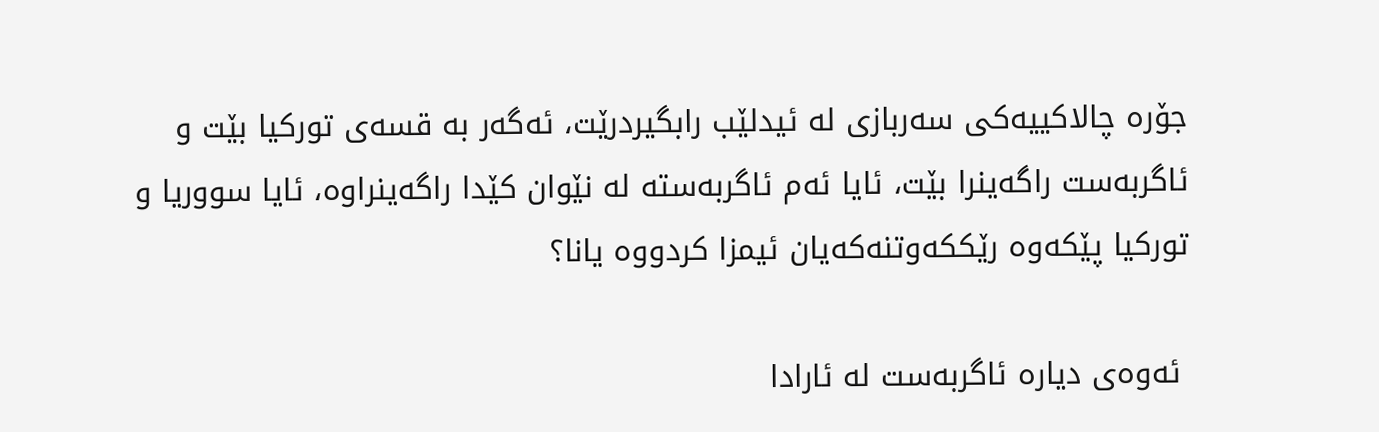جۆره‌ چالاكییه‌كی سه‌ربازی له‌ ئیدلێب رابگیردرێت، ئه‌گه‌ر به‌ قسه‌ی توركیا بێت و ئاگربه‌ست راگه‌ینرا بێت، ئایا ئه‌م ئاگربه‌سته‌ له‌ نێوان كێدا راگه‌ینراوه‌، ئایا سووریا و توركیا پێكه‌وه‌ رێككه‌وتنه‌كه‌یان ئیمزا كردووه‌ یانا؟

 ئه‌وه‌ی دیاره‌ ئاگربه‌ست له‌ ئارادا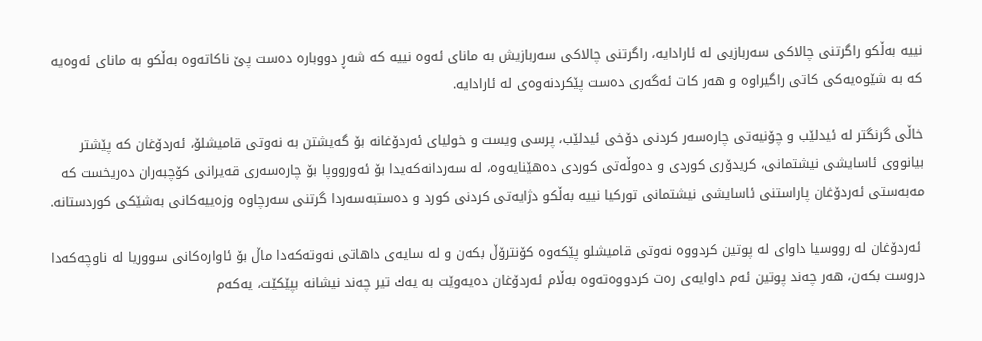نییه‌ به‌ڵكو راگرتنی چالاكی سه‌ربازیی له‌ ئارادایه‌، راگرتنی چالاكی سه‌ربازیش به‌ مانای ئه‌وه‌ نییه‌ كه‌ شه‌ڕ دووباره‌ ده‌ست پێ ناكاته‌وه‌ به‌ڵكو به‌ مانای ئه‌وه‌یه‌ كه‌ به‌ شێوه‌یه‌كی كاتی راگیراوه‌ و هه‌ر كات ئه‌گه‌ری ده‌ست پێكردنه‌وه‌ی له‌ ئارادایه‌.

خاڵی گرنگتر له‌ ئیدلێب و چۆنیه‌تی چاره‌سه‌ر كردنی دۆخی ئیدلێب، پرسی ویست و خولیای ئه‌ردۆغانه‌ بۆ گه‌یشتن به‌ نه‌وتی قامیشلۆ، ئه‌ردۆغان كه‌ پێشتر بیانووی ئاسایشی نیشتمانی، كریدۆری كوردی و ده‌وڵه‌تی كوردی ده‌هێنایه‌وه‌، له‌ سه‌ردانه‌كه‌یدا بۆ ئه‌ورووپا بۆ چاره‌سه‌ری قه‌یرانی كۆچبه‌ران ده‌ریخست كه‌ مه‌به‌ستی ئه‌ردۆغان پاراستنی ئاسایشی نیشتمانی توركیا نییه‌ به‌ڵكو دژایه‌تی كردنی كورد و ده‌ستبه‌سه‌ردا گرتنی سه‌رچاوه‌ وزه‌ییه‌كانی به‌شێكی كوردستانه‌.

 ئه‌ردۆغان له‌ رووسیا داوای له‌ پوتین كردووه‌ نه‌وتی قامیشلو پێكه‌وه‌ كۆنترۆڵ بكه‌ن و له‌ سایه‌ی داهاتی نه‌وته‌كه‌دا ماڵ بۆ ئاواره‌كانی سووریا له‌ ناوچه‌كه‌دا دروست بكه‌ن، هه‌ر چه‌ند پوتین ئه‌م داوایه‌ی ره‌ت كردووه‌ته‌وه‌ به‌ڵام ئه‌ردۆغان ده‌یه‌وێت به‌ یه‌ك تیر چه‌ند نیشانه‌ بپێكێت، یه‌كه‌م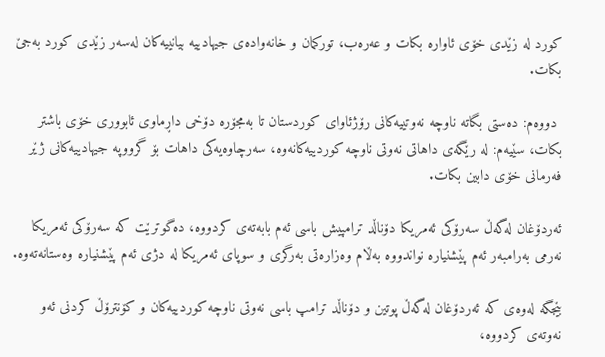كورد له‌ زێدی خۆی ئاواره‌ بكات و عه‌ره‌ب، توركمان و خانه‌واده‌ی جیهادییه‌ بیانییه‌كان له‌سه‌ر زێدی كورد به‌جێ بكات.

 دووه‌م: ده‌ستی بگاته‌ ناوچه‌ نه‌وتییه‌كانی رۆژئاوای كوردستان تا به‌مجۆره‌ دۆخی داڕماوی ئابووری خۆی باشتر بكات، سێیه‌م: له‌ رێگه‌ی داهاتی نه‌وتی ناوچه‌ كوردییه‌كانه‌وه‌، سه‌رچاوه‌یه‌كی داهات بۆ گرووپه‌ جیهادییه‌كانی ژێر فه‌رمانی خۆی دابین بكات.

ئه‌ردۆغان له‌گه‌ڵ سه‌رۆكی ئه‌مریكا دۆناڵد ترامپیش باسی ئه‌م بابه‌ته‌ی كردووه‌، ده‌گوترێت كه‌ سه‌رۆكی ئه‌مریكا نه‌رمی به‌رامبه‌ر ئه‌م پێشنیاره‌ نواندووه‌ به‌ڵام وه‌زاره‌تی به‌رگری و سوپای ئه‌مریكا له‌ دژی ئه‌م پێشنیاره‌ وه‌ستانه‌ته‌وه‌.

بێجگه‌ له‌وه‌ی كه‌ ئه‌ردۆغان له‌گه‌ڵ پوتین و دۆناڵد ترامپ باسی نه‌وتی ناوچه‌ كوردییه‌كان و كۆنترۆڵ كردنی ئه‌و نه‌وته‌ی كردووه‌،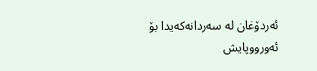ئه‌ردۆغان له‌ سه‌ردانه‌كه‌یدا بۆ ئه‌ورووپایش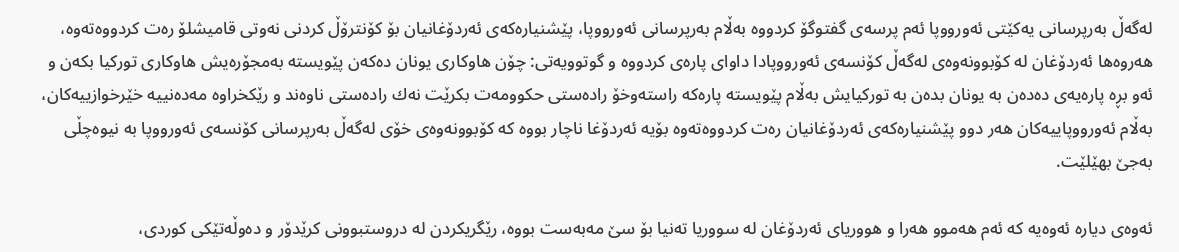له‌گه‌ڵ به‌رپرسانی یه‌كێتی ئه‌ورووپا ئه‌م پرسه‌ی گفتوگۆ كردووه‌ به‌ڵام به‌رپرسانی ئه‌ورووپا، پێشنیاره‌كه‌ی ئه‌ردۆغانیان بۆ كۆنترۆڵ كردنی نه‌وتی قامیشلۆ ره‌ت كردووه‌ته‌وه‌، هه‌روه‌ها ئه‌ردۆغان له‌ كۆبوونه‌وه‌ی له‌گه‌ڵ كۆنسه‌ی ئه‌ورووپادا داوای پاره‌ی كردووه‌ و گوتوویه‌تی: چۆن هاوكاری یونان ده‌كه‌ن پێویسته‌ به‌مجۆره‌یش هاوكاری توركیا بكه‌ن و ئه‌و بڕه‌ پاره‌یه‌ی ده‌ده‌ن به‌ یونان بده‌ن به‌ توركیایش به‌ڵام پێویسته‌ پاره‌كه‌ راسته‌وخۆ راده‌ستی حكوومه‌ت بكرێت نه‌ك راده‌ستی ناوه‌ند و رێكخراوه‌ مه‌ده‌نییه‌ خێرخوازییه‌كان، به‌ڵام ئه‌ورووپاییه‌كان هه‌ر دوو پێشنیاره‌كه‌ی ئه‌ردۆغانیان ره‌ت كردووه‌ته‌وه‌ بۆیه‌ ئه‌ردۆغا ناچار بووه‌ كه‌ كۆبوونه‌وه‌ی خۆی له‌گه‌ڵ به‌رپرسانی كۆنسه‌ی ئه‌ورووپا به‌ نیوه‌چڵی به‌جێ بهێلێت.

ئه‌وه‌ی دیاره‌ ئه‌وه‌یه‌ كه‌ ئه‌م هه‌موو هه‌را و هووریای ئه‌ردۆغان له‌ سووریا ته‌نیا بۆ سێ مه‌به‌ست بووه‌، رێگریكردن له‌ دروستبوونی كرێدۆر و ده‌وڵه‌تێكی كوردی،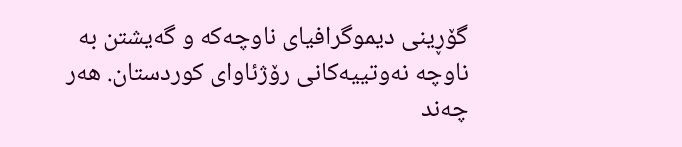گۆڕینی دیموگرافیای ناوچه‌كه‌ و گه‌یشتن به‌ ناوچه‌ نه‌وتییه‌كانی رۆژئاوای كوردستان. هه‌ر چه‌ند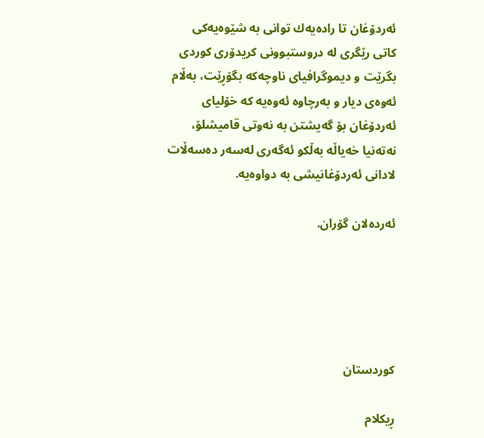ئه‌ردۆغان تا راده‌یه‌ك توانی به‌ شێوه‌یه‌كی كاتی رێگری له‌ دروستبوونی كریدۆری كوردی بگرێت و دیموگرافیای ناوچه‌كه‌ بگۆڕێت، به‌ڵام ئه‌وه‌ی دیار و به‌رچاوه‌ ئه‌وه‌یه‌ كه‌ خۆلیای ئه‌ردۆغان بۆ گه‌یشتن به‌ نه‌وتی قامیشلۆ، نه‌ته‌نیا خه‌یاڵه‌ به‌ڵكو ئه‌گه‌ری له‌سه‌ر ده‌سه‌ڵات لادانی ئه‌ردۆغانیشی به‌ دواوه‌یه‌.

ئه‌رده‌لان گۆران.





کوردستان

ڕیکلام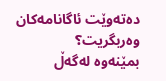دەتەوێت ئاگانامەکان وەربگریت؟
بمێنەوە لەگەڵ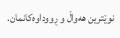نوێترین هەواڵ و ڕووداوەکانمان.